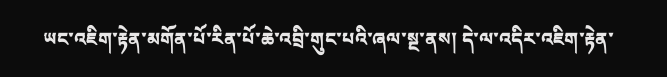ཡང་འཇིག་རྟེན་མགོན་པོ་རིན་པོ་ཆེ་འབྲི་གུང་པའི་ཞལ་སྔ་ནས། དེ་ལ་འདིར་འཇིག་རྟེན་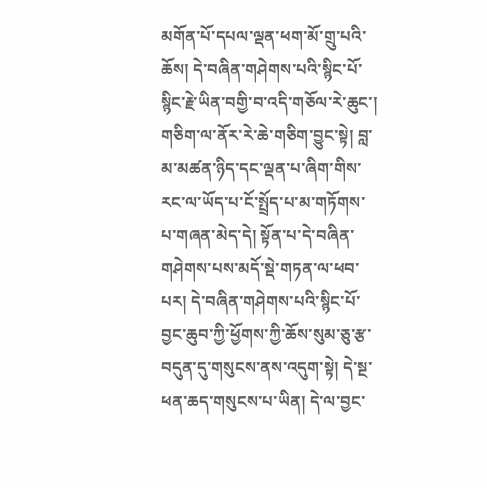མགོན་པོ་དཔལ་ལྡན་ཕག་མོ་གྲུ་པའི་ཆོས། དེ་བཞིན་གཤེགས་པའི་སྙིང་པོ་སྙིང་རྗེ་ཡིན་བགྱི་བ་འདི་གཅོལ་རེ་ཆུང་། གཅིག་ལ་ནོར་རེ་ཆེ་གཅིག་བྱུང་སྟེ། བླ་མ་མཚན་ཉིད་དང་ལྡན་པ་ཞིག་གིས་རང་ལ་ཡོད་པ་ངོ་སྤྲོད་པ་མ་གཏོགས་པ་གཞན་མེད་དེ། སྟོན་པ་དེ་བཞིན་གཤེགས་པས་མདོ་སྡེ་གཏན་ལ་ཕབ་པར། དེ་བཞིན་གཤེགས་པའི་སྙིང་པོ་བྱང་ཆུབ་ཀྱི་ཕྱོགས་ཀྱི་ཆོས་སུམ་ཅུ་རྩ་བདུན་དུ་གསུངས་ནས་འདུག་སྟེ། དེ་སྔ་ཕན་ཆད་གསུངས་པ་ཡིན། དེ་ལ་བྱང་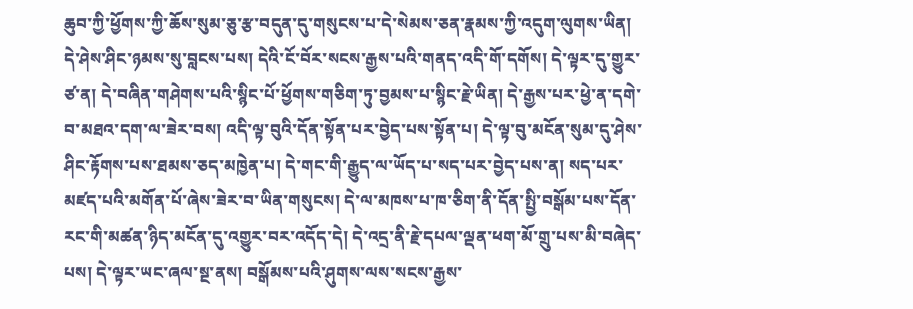ཆུབ་ཀྱི་ཕྱོགས་ཀྱི་ཆོས་སུམ་ཅུ་རྩ་བདུན་དུ་གསུངས་པ་དེ་སེམས་ཅན་རྣམས་ཀྱི་འདུག་ལུགས་ཡིན། དེ་ཤེས་ཤིང་ཉམས་སུ་བླངས་པས། དེའི་ངོ་བོར་སངས་རྒྱས་པའི་གནད་འདི་གོ་དགོས། དེ་ལྟར་དུ་གྱུར་ཙ་ན། དེ་བཞིན་གཤེགས་པའི་སྙིང་པོ་ཕྱོགས་གཅིག་ཏུ་བྱམས་པ་སྙིང་རྗེ་ཡིན། དེ་རྒྱས་པར་ཕྱེ་ན་དགེ་བ་མཐའ་དག་ལ་ཟེར་བས། འདི་ལྟ་བུའི་དོན་སྟོན་པར་བྱེད་པས་སྟོན་པ། དེ་ལྟ་བུ་མངོན་སུམ་དུ་ཤེས་ཤིང་རྟོགས་པས་ཐམས་ཅད་མཁྱེན་པ། དེ་གང་གི་རྒྱུད་ལ་ཡོད་པ་སད་པར་བྱེད་པས་ན། སད་པར་མཛད་པའི་མགོན་པོ་ཞེས་ཟེར་བ་ཡིན་གསུངས། དེ་ལ་མཁས་པ་ཁ་ཅིག་ནི་དོན་སྤྱི་བསྒོམ་པས་དོན་རང་གི་མཚན་ཉིད་མངོན་དུ་འགྱུར་བར་འདོད་དེ། དེ་འདྲ་ནི་རྗེ་དཔལ་ལྡན་ཕག་མོ་གྲུ་པས་མི་བཞེད་པས། དེ་ལྟར་ཡང་ཞལ་སྔ་ནས། བསྒོམས་པའི་ཤུགས་ལས་སངས་རྒྱས་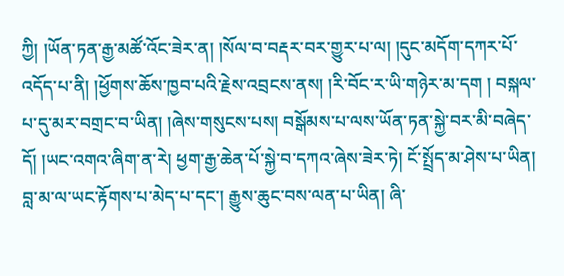ཀྱི། །ཡོན་ཏན་རྒྱ་མཚོ་འོང་ཟེར་ན། །སོལ་བ་བརྡར་བར་གྱུར་པ་ལ། །དུང་མདོག་དཀར་པོ་འདོད་པ་ནི། །ཕྱོགས་ཆོས་ཁྱབ་པའི་རྗེས་འབྲངས་ནས། །རི་བོང་ར་ཡི་གཉེར་མ་དག ། བསྐལ་པ་དུ་མར་བགྲང་བ་ཡིན། །ཞེས་གསུངས་པས། བསྒོམས་པ་ལས་ཡོན་ཏན་སྐྱེ་བར་མི་བཞེད་དོ། །ཡང་འགའ་ཞིག་ན་རེ། ཕྱག་རྒྱ་ཆེན་པོ་སྐྱེ་བ་དཀའ་ཞེས་ཟེར་ཏེ། ངོ་སྤྲོད་མ་ཤེས་པ་ཡིན། བླ་མ་ལ་ཡང་རྟོགས་པ་མེད་པ་དང་། རྒྱུས་ཆུང་བས་ལན་པ་ཡིན། ཞི་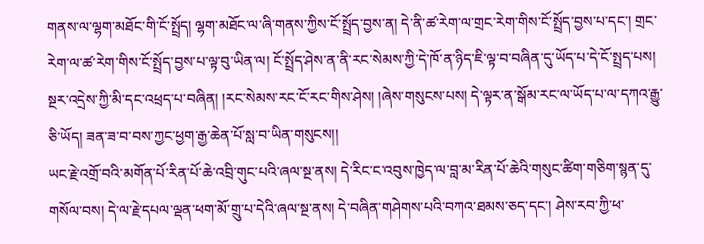གནས་ལ་ལྷག་མཐོང་གི་ངོ་སྤྲོད། ལྷག་མཐོང་ལ་ཞི་གནས་ཀྱིས་ངོ་སྤྲོད་བྱས་ན། དེ་ནི་ཚ་རེག་ལ་གྲང་རེག་གིས་ངོ་སྤྲོད་བྱས་པ་དང་། གྲང་རེག་ལ་ཚ་རེག་གིས་ངོ་སྤྲོད་བྱས་པ་ལྟ་བུ་ཡིན་ལ། ངོ་སྤྲོད་ཤེས་ན་ནི་རང་སེམས་ཀྱི་དེ་ཁོ་ན་ཉིད་ཇི་ལྟ་བ་བཞིན་དུ་ཡོད་པ་དེ་ངོ་སྤྲད་པས། སྔར་འདྲེས་ཀྱི་མི་དང་འཕྲད་པ་བཞིན། །རང་སེམས་རང་ངོ་རང་གིས་ཤེས། །ཞེས་གསུངས་པས། དེ་ལྟར་ན་སྒོམ་རང་ལ་ཡོད་པ་ལ་དཀའ་རྒྱུ་ཅི་ཡོད། ཟན་ཟ་བ་བས་ཀྱང་ཕྱག་རྒྱ་ཆེན་པོ་སླ་བ་ཡིན་གསུངས།།
ཡང་རྗེ་འགྲོ་བའི་མགོན་པོ་རིན་པོ་ཆེ་འབྲི་གུང་པའི་ཞལ་སྔ་ནས། དེ་རིང་ང་འབུས་ཁྱེད་ལ་བླ་མ་རིན་པོ་ཆེའི་གསུང་ཚིག་གཅིག་སྙན་དུ་གསོལ་བས། དེ་ལ་རྗེ་དཔལ་ལྡན་ཕག་མོ་གྲུ་པ་དེའི་ཞལ་སྔ་ནས། དེ་བཞིན་གཤེགས་པའི་བཀའ་ཐམས་ཅད་དང་། ཤེས་རབ་ཀྱི་ཕ་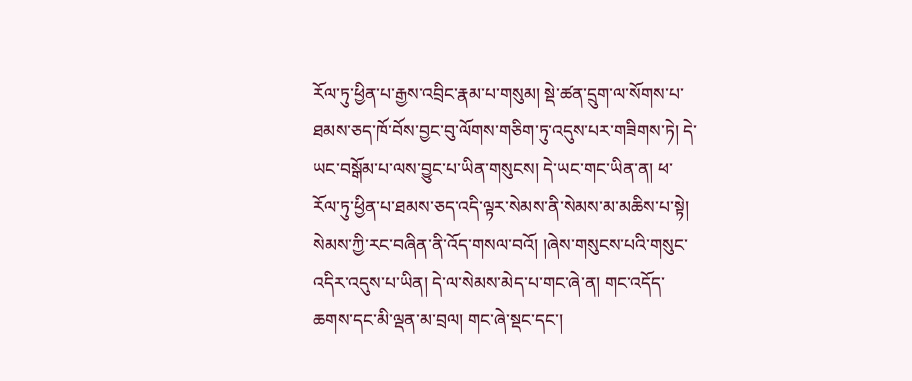རོལ་ཏུ་ཕྱིན་པ་རྒྱས་འབྲིང་རྣམ་པ་གསུམ། སྡེ་ཚན་དྲུག་ལ་སོགས་པ་ཐམས་ཅད་ཁོ་བོས་བྱང་བུ་ལོགས་གཅིག་ཏུ་འདུས་པར་གཟིགས་ཏེ། དེ་ཡང་བསྒོམ་པ་ལས་བྱུང་པ་ཡིན་གསུངས། དེ་ཡང་གང་ཡིན་ན། ཕ་རོལ་ཏུ་ཕྱིན་པ་ཐམས་ཅད་འདི་ལྟར་སེམས་ནི་སེམས་མ་མཆིས་པ་སྟེ། སེམས་ཀྱི་རང་བཞིན་ནི་འོད་གསལ་བའོ། །ཞེས་གསུངས་པའི་གསུང་འདིར་འདུས་པ་ཡིན། དེ་ལ་སེམས་མེད་པ་གང་ཞེ་ན། གང་འདོད་ཆགས་དང་མི་ལྡན་མ་བྲལ། གང་ཞེ་སྡང་དང་།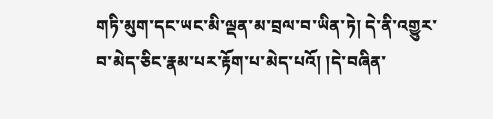གཏི་མུག་དང་ཡང་མི་ལྡན་མ་བྲལ་བ་ཡིན་ཏེ། དེ་ནི་འགྱུར་བ་མེད་ཅིང་རྣམ་པར་རྟོག་པ་མེད་པའོ། །དེ་བཞིན་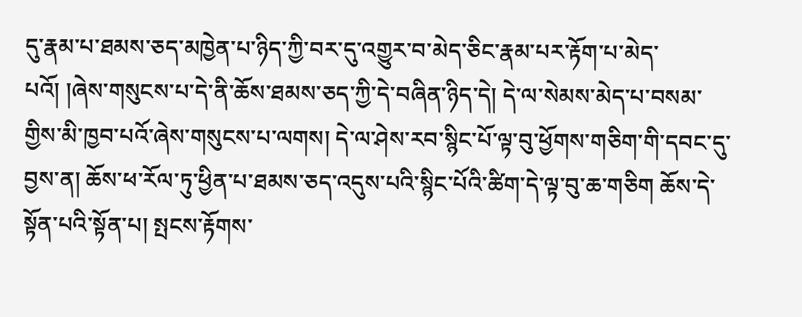དུ་རྣམ་པ་ཐམས་ཅད་མཁྱེན་པ་ཉིད་ཀྱི་བར་དུ་འགྱུར་བ་མེད་ཅིང་རྣམ་པར་རྟོག་པ་མེད་པའོ། །ཞེས་གསུངས་པ་དེ་ནི་ཆོས་ཐམས་ཅད་ཀྱི་དེ་བཞིན་ཉིད་དེ། དེ་ལ་སེམས་མེད་པ་བསམ་གྱིས་མི་ཁྱབ་པའོ་ཞེས་གསུངས་པ་ལགས། དེ་ལ་ཤེས་རབ་སྙིང་པོ་ལྟ་བུ་ཕྱོགས་གཅིག་གི་དབང་དུ་བྱས་ན། ཆོས་ཕ་རོལ་ཏུ་ཕྱིན་པ་ཐམས་ཅད་འདུས་པའི་སྙིང་པོའི་ཚིག་དེ་ལྟ་བུ་ཆ་གཅིག ཆོས་དེ་སྟོན་པའི་སྟོན་པ། སྤངས་རྟོགས་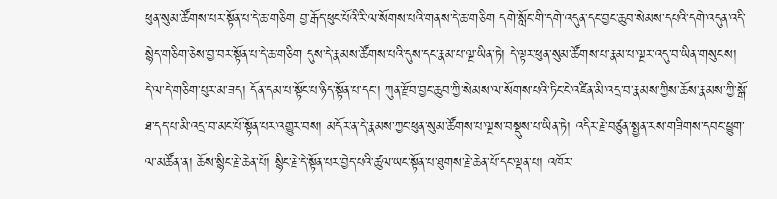ཕུན་སུམ་ཚོགས་པར་སྟོན་པ་དེ་ཆ་གཅིག བྱ་རྒོད་ཕུང་པོའི་རི་ལ་སོགས་པའི་གནས་དེ་ཆ་གཅིག དགེ་སློང་གི་དགེ་འདུན་དང་བྱང་ཆུབ་སེམས་དཔའི་དགེ་འདུན་འདི་སྙེད་གཅིག་ཅེས་བྱ་བར་སྟོན་པ་དེ་ཆ་གཅིག དུས་དེ་རྣམས་ཚོགས་པའི་དུས་དང་རྣམ་པ་ལྔ་ཡིན་ཏེ། དེ་ལྟར་ཕུན་སུམ་ཚོགས་པ་རྣམ་པ་ལྔར་འདུ་བ་ཡིན་གསུངས། དེ་ལ་དེ་གཅིག་པུར་མ་ཟད། དོན་དམ་པ་སྟོང་པ་ཉིད་སྟོན་པ་དང་། ཀུན་རྫོབ་བྱང་ཆུབ་ཀྱི་སེམས་ལ་སོགས་པའི་ཏིང་ངེ་འཛིན་མི་འདྲ་བ་རྣམས་ཀྱིས་ཆོས་རྣམས་ཀྱི་སྒོ་ཐ་དད་པ་མི་འདྲ་བ་མང་པོ་སྟོན་པར་འགྱུར་བས། མདོར་ན་དེ་རྣམས་ཀྱང་ཕུན་སུམ་ཚོགས་པ་ལྔས་བསྡུས་པ་ཡིན་ཏེ། འདིར་རྗེ་བཙུན་སྤྱན་རས་གཟིགས་དབང་ཕྱུག་ལ་མཚོན་ན། ཆོས་སྙིང་རྗེ་ཆེན་པོ། སྙིང་རྗེ་དེ་སྟོན་པར་བྱེད་པའི་ཚུལ་ཡང་སྟོན་པ་ཐུགས་རྗེ་ཆེན་པོ་དང་ལྡན་པ། འཁོར་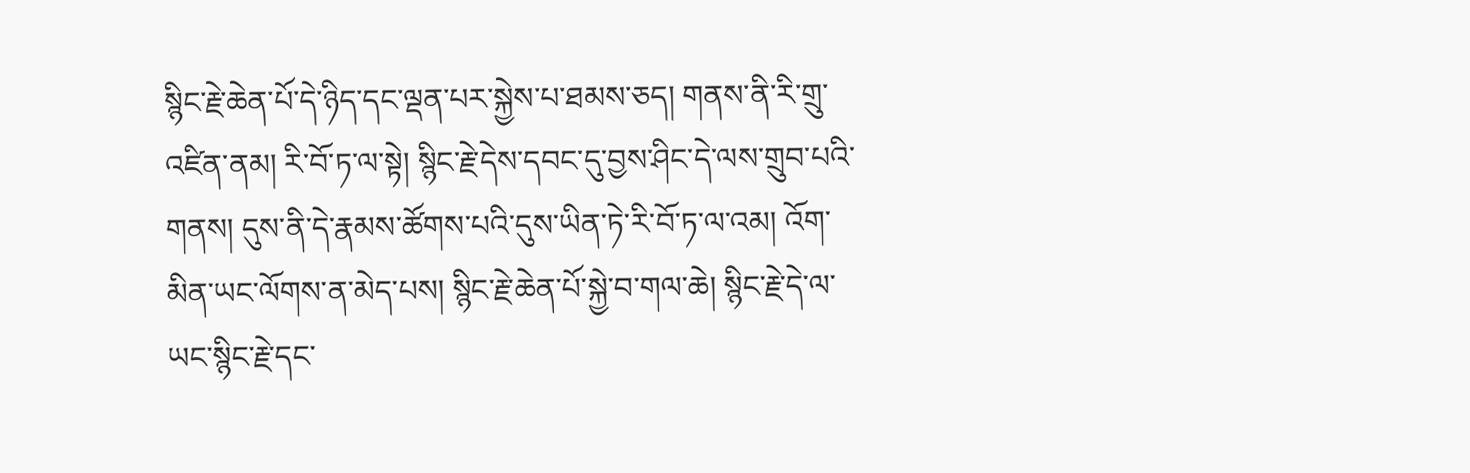སྙིང་རྗེ་ཆེན་པོ་དེ་ཉིད་དང་ལྡན་པར་སྐྱེས་པ་ཐམས་ཅད། གནས་ནི་རི་གྲུ་འཛིན་ནམ། རི་བོ་ཏ་ལ་སྟེ། སྙིང་རྗེ་དེས་དབང་དུ་བྱས་ཤིང་དེ་ལས་གྲུབ་པའི་གནས། དུས་ནི་དེ་རྣམས་ཚོགས་པའི་དུས་ཡིན་ཏེ་རི་བོ་ཏ་ལ་འམ། འོག་མིན་ཡང་ལོགས་ན་མེད་པས། སྙིང་རྗེ་ཆེན་པོ་སྐྱེ་བ་གལ་ཆེ། སྙིང་རྗེ་དེ་ལ་ཡང་སྙིང་རྗེ་དང་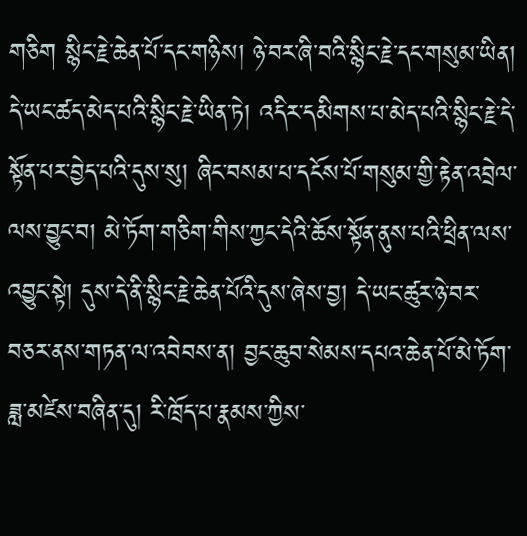གཅིག སྙིང་རྗེ་ཆེན་པོ་དང་གཉིས། ཉེ་བར་ཞི་བའི་སྙིང་རྗེ་དང་གསུམ་ཡིན། དེ་ཡང་ཚད་མེད་པའི་སྙིང་རྗེ་ཡིན་ཏེ། འདིར་དམིགས་པ་མེད་པའི་སྙིང་རྗེ་དེ་སྟོན་པར་བྱེད་པའི་དུས་སུ། ཞིང་བསམ་པ་དངོས་པོ་གསུམ་གྱི་རྟེན་འབྲེལ་ལས་བྱུང་བ། མེ་ཏོག་གཅིག་གིས་ཀྱང་དེའི་ཆོས་སྟོན་ནུས་པའི་ཕྲིན་ལས་འབྱུང་སྟེ། དུས་དེ་ནི་སྙིང་རྗེ་ཆེན་པོའི་དུས་ཞེས་བྱ། དེ་ཡང་ཚུར་ཉེ་བར་བཅར་ནས་གཏན་ལ་འབེབས་ན། བྱང་ཆུབ་སེམས་དཔའ་ཆེན་པོ་མེ་ཏོག་ཟླ་མཛེས་བཞིན་དུ། རི་ཁྲོད་པ་རྣམས་ཀྱིས་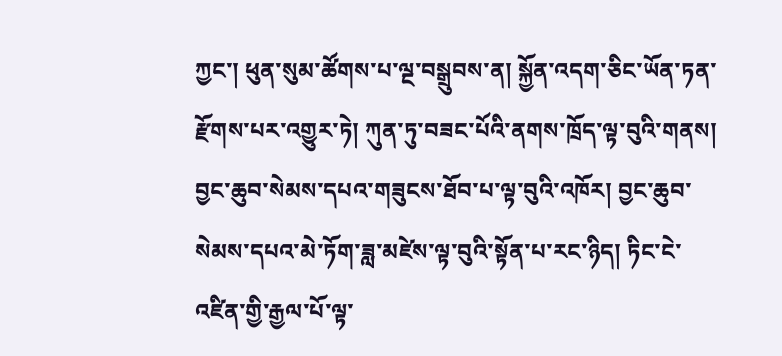ཀྱང་། ཕུན་སུམ་ཚོགས་པ་ལྔ་བསྒྲུབས་ན། སྐྱོན་འདག་ཅིང་ཡོན་ཏན་རྫོགས་པར་འགྱུར་ཏེ། ཀུན་ཏུ་བཟང་པོའི་ནགས་ཁྲོད་ལྟ་བུའི་གནས། བྱང་ཆུབ་སེམས་དཔའ་གཟུངས་ཐོབ་པ་ལྟ་བུའི་འཁོར། བྱང་ཆུབ་སེམས་དཔའ་མེ་ཏོག་ཟླ་མཛེས་ལྟ་བུའི་སྟོན་པ་རང་ཉིད། ཏིང་ངེ་འཛིན་གྱི་རྒྱལ་པོ་ལྟ་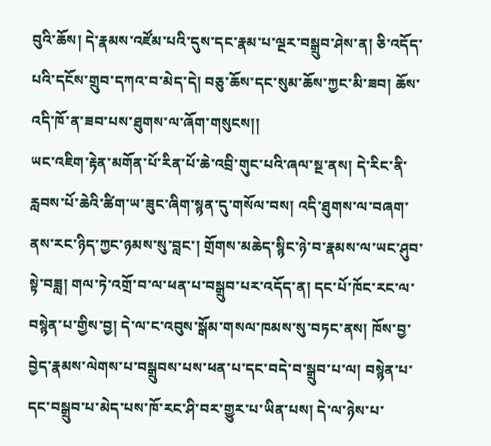བུའི་ཆོས། དེ་རྣམས་འཛོམ་པའི་དུས་དང་རྣམ་པ་ལྔར་བསྒྲུབ་ཤེས་ན། ཅི་འདོད་པའི་དངོས་གྲུབ་དཀའ་བ་མེད་དེ། བཅུ་ཆོས་དང་སུམ་ཆོས་ཀྱང་མི་ཟབ། ཆོས་འདི་ཁོ་ན་ཟབ་པས་ཐུགས་ལ་ཞོག་གསུངས།།
ཡང་འཇིག་རྟེན་མགོན་པོ་རིན་པོ་ཆེ་འབྲི་གུང་པའི་ཞལ་སྔ་ནས། དེ་རིང་ནི་རླབས་པོ་ཆེའི་ཚིག་ཡ་ཟུང་ཞིག་སྙན་དུ་གསོལ་བས། འདི་ཐུགས་ལ་བཞག་ནས་རང་ཉིད་ཀྱང་ཉམས་སུ་བླང་། གྲོགས་མཆེད་སྙིང་ཉེ་བ་རྣམས་ལ་ཡང་ཤུབ་སྟེ་བཟླ། གལ་ཏེ་འགྲོ་བ་ལ་ཕན་པ་བསྒྲུབ་པར་འདོད་ན། དང་པོ་ཁོང་རང་ལ་བསྙེན་པ་གྱིས་བྱ། དེ་ལ་ང་འབུས་སྒོམ་གསལ་ཁམས་སུ་བཏང་ནས། ཁོས་བྱ་བྱེད་རྣམས་ལེགས་པ་བསྒྲུབས་པས་ཕན་པ་དང་བདེ་བ་སྒྲུབ་པ་ལ། བསྙེན་པ་དང་བསྒྲུབ་པ་མེད་པས་ཁོ་རང་ཤི་བར་གྱུར་པ་ཡིན་པས། དེ་ལ་ཉེས་པ་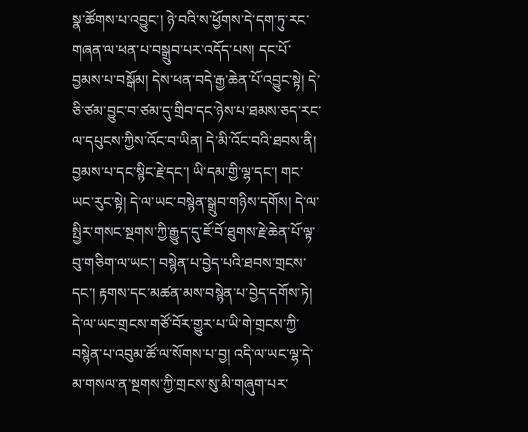སྣ་ཚོགས་པ་འབྱུང་། ཉེ་བའི་ས་ཕྱོགས་དེ་དག་ཏུ་རང་གཞན་ལ་ཕན་པ་བསྒྲུབ་པར་འདོད་པས། དང་པོ་བྱམས་པ་བསྒོམ། དེས་ཕན་བདེ་རྒྱ་ཆེན་པོ་འབྱུང་སྟེ། དེ་ཅི་ཙམ་བྱུང་བ་ཙམ་དུ་གྲིབ་དང་ཉེས་པ་ཐམས་ཅད་རང་ལ་དཔུངས་ཀྱིས་འོང་བ་ཡིན། དེ་མི་འོང་བའི་ཐབས་ནི། བྱམས་པ་དང་སྙིང་རྗེ་དང་། ཡི་དམ་གྱི་ལྷ་དང་། གང་ཡང་རུང་སྟེ། དེ་ལ་ཡང་བསྙེན་སྒྲུབ་གཉིས་དགོས། དེ་ལ་སྤྱིར་གསང་སྔགས་ཀྱི་རྒྱུད་དུ་ཇོ་བོ་ཐུགས་རྗེ་ཆེན་པོ་ལྟ་བུ་གཅིག་ལ་ཡང་། བསྙེན་པ་བྱེད་པའི་ཐབས་གྲངས་དང་། རྟགས་དང་མཚན་མས་བསྙེན་པ་བྱེད་དགོས་ཏེ། དེ་ལ་ཡང་གྲངས་གཙོ་བོར་གྱུར་པ་ཡི་གེ་གྲངས་ཀྱི་བསྙེན་པ་འབུམ་ཚོ་ལ་སོགས་པ་བྱ། འདི་ལ་ཡང་ལྷ་དེ་མ་གསལ་ན་སྔགས་ཀྱི་གྲངས་སུ་མི་གཞུག་པར་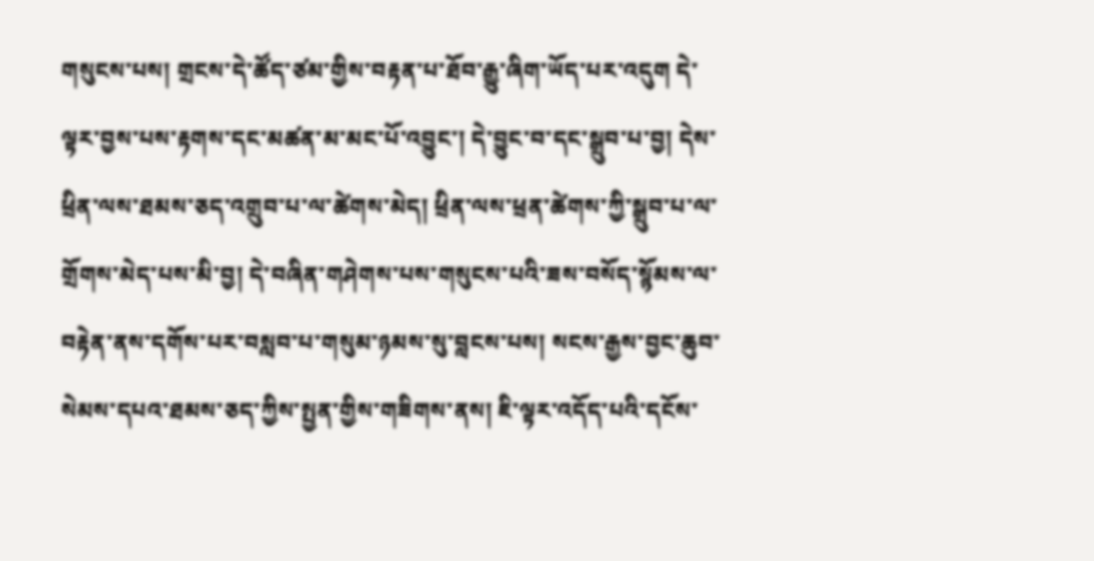གསུངས་པས། གྲངས་དེ་ཚོད་ཙམ་གྱིས་བརྟན་པ་ཐོབ་རྒྱུ་ཞིག་ཡོད་པར་འདུག དེ་ལྟར་བྱས་པས་རྟགས་དང་མཚན་མ་མང་པོ་འབྱུང་། དེ་བྱུང་བ་དང་སྒྲུབ་པ་བྱ། དེས་ཕྲིན་ལས་ཐམས་ཅད་འགྲུབ་པ་ལ་ཚེགས་མེད། ཕྲིན་ལས་ཕྲན་ཚེགས་ཀྱི་སྒྲུབ་པ་ལ་གྲོགས་མེད་པས་མི་བྱ། དེ་བཞིན་གཤེགས་པས་གསུངས་པའི་ཟས་བསོད་སྙོམས་ལ་བརྟེན་ནས་དགོས་པར་བསླབ་པ་གསུམ་ཉམས་སུ་བླངས་པས། སངས་རྒྱས་བྱང་ཆུབ་སེམས་དཔའ་ཐམས་ཅད་ཀྱིས་སྤྱན་གྱིས་གཟིགས་ནས། ཇི་ལྟར་འདོད་པའི་དངོས་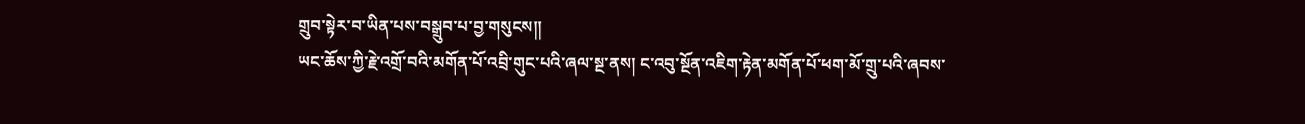གྲུབ་སྟེར་བ་ཡིན་པས་བསྒྲུབ་པ་བྱ་གསུངས།།
ཡང་ཆོས་ཀྱི་རྗེ་འགྲོ་བའི་མགོན་པོ་འབྲི་གུང་པའི་ཞལ་སྔ་ནས། ང་འབུ་སྔོན་འཇིག་རྟེན་མགོན་པོ་ཕག་མོ་གྲུ་པའི་ཞབས་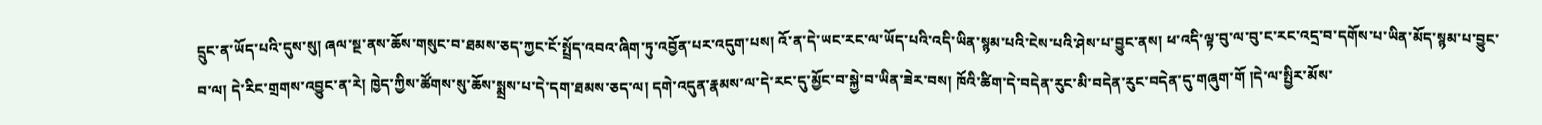དྲུང་ན་ཡོད་པའི་དུས་སུ། ཞལ་སྔ་ནས་ཆོས་གསུང་བ་ཐམས་ཅད་ཀྱང་ངོ་སྤྲོད་འབའ་ཞིག་ཏུ་འབྱོན་པར་འདུག་པས། འོ་ན་དེ་ཡང་རང་ལ་ཡོད་པའི་འདི་ཡིན་སྙམ་པའི་ངེས་པའི་ཤེས་པ་བྱུང་ནས། ཕ་འདི་ལྟ་བུ་ལ་བུ་ང་རང་འདྲ་བ་དགོས་པ་ཡིན་མོད་སྙམ་པ་བྱུང་བ་ལ། དེ་རིང་གྲགས་འབྱུང་ན་རེ། ཁྱེད་ཀྱིས་ཚོགས་སུ་ཆོས་སྨྲས་པ་དེ་དག་ཐམས་ཅད་ལ། དགེ་འདུན་རྣམས་ལ་དེ་རང་དུ་མྱོང་བ་སྐྱེ་བ་ཡིན་ཟེར་བས། ཁོའི་ཚིག་དེ་བདེན་རུང་མི་བདེན་རུང་བདེན་དུ་གཞུག་གོ །དེ་ལ་སྤྱིར་མོས་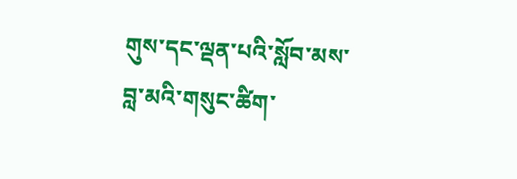གུས་དང་ལྡན་པའི་སློབ་མས་བླ་མའི་གསུང་ཚིག་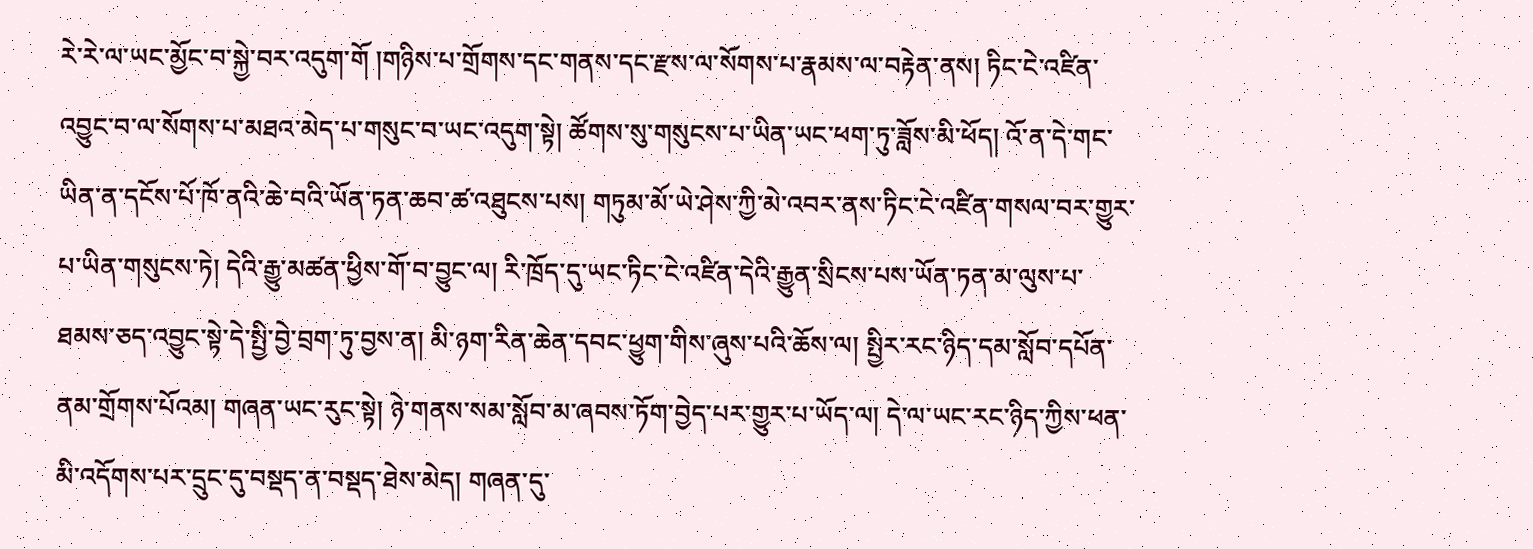རེ་རེ་ལ་ཡང་མྱོང་བ་སྐྱེ་བར་འདུག་གོ །གཉིས་པ་གྲོགས་དང་གནས་དང་རྫས་ལ་སོགས་པ་རྣམས་ལ་བརྟེན་ནས། ཏིང་ངེ་འཛིན་འབྱུང་བ་ལ་སོགས་པ་མཐའ་མེད་པ་གསུང་བ་ཡང་འདུག་སྟེ། ཚོགས་སུ་གསུངས་པ་ཡིན་ཡང་ཕག་ཏུ་ཟློས་མི་ཕོད། འོ་ན་དེ་གང་ཡིན་ན་དངོས་པོ་ཁོ་ནའི་ཆེ་བའི་ཡོན་ཏན་ཆབ་ཚ་འཐུངས་པས། གཏུམ་མོ་ཡེ་ཤེས་ཀྱི་མེ་འབར་ནས་ཏིང་ངེ་འཛིན་གསལ་བར་གྱུར་པ་ཡིན་གསུངས་ཏེ། དེའི་རྒྱུ་མཚན་ཕྱིས་གོ་བ་བྱུང་ལ། རི་ཁྲོད་དུ་ཡང་ཏིང་ངེ་འཛིན་དེའི་རྒྱུན་སྲིངས་པས་ཡོན་ཏན་མ་ལུས་པ་ཐམས་ཅད་འབྱུང་སྟེ་དེ་སྤྱི་བྱེ་བྲག་ཏུ་བྱས་ན། མི་ཉག་རིན་ཆེན་དབང་ཕྱུག་གིས་ཞུས་པའི་ཆོས་ལ། སྤྱིར་རང་ཉིད་དམ་སློབ་དཔོན་ནམ་གྲོགས་པོའམ། གཞན་ཡང་རུང་སྟེ། ཉེ་གནས་སམ་སློབ་མ་ཞབས་ཏོག་བྱེད་པར་གྱུར་པ་ཡོད་ལ། དེ་ལ་ཡང་རང་ཉིད་ཀྱིས་ཕན་མི་འདོགས་པར་དྲུང་དུ་བསྡད་ན་བསྡད་ཐེས་མེད། གཞན་དུ་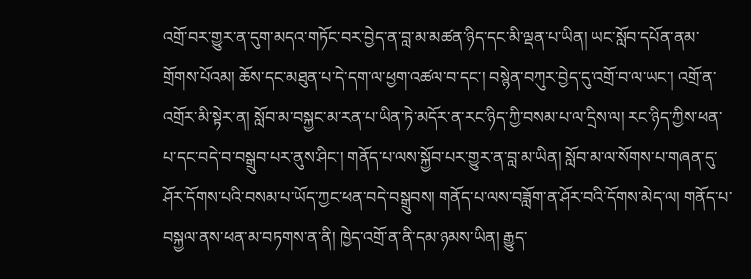འགྲོ་བར་གྱུར་ན་དུག་མདའ་གཏོང་བར་བྱེད་ན་བླ་མ་མཚན་ཉིད་དང་མི་ལྡན་པ་ཡིན། ཡང་སློབ་དཔོན་ནམ་གྲོགས་པོའམ། ཆོས་དང་མཐུན་པ་དེ་དག་ལ་ཕྱག་འཚལ་བ་དང་། བསྙེན་བཀུར་བྱེད་དུ་འགྲོ་བ་ལ་ཡང་། འགྲོ་ན་འགྲོར་མི་སྟེར་ན། སློབ་མ་བསྐྱང་མ་རན་པ་ཡིན་ཏེ་མདོར་ན་རང་ཉིད་ཀྱི་བསམ་པ་ལ་དྲིས་ལ། རང་ཉིད་ཀྱིས་ཕན་པ་དང་བདེ་བ་བསྒྲུབ་པར་ནུས་ཤིང་། གནོད་པ་ལས་སྐྱོབ་པར་གྱུར་ན་བླ་མ་ཡིན། སློབ་མ་ལ་སོགས་པ་གཞན་དུ་ཤོར་དོགས་པའི་བསམ་པ་ཡོད་ཀྱང་ཕན་བདེ་བསྒྲུབས། གནོད་པ་ལས་བཟློག་ན་ཤོར་བའི་དོགས་མེད་ལ། གནོད་པ་བསྐྱལ་ནས་ཕན་མ་བཏགས་ན་ནི། ཁྱེད་འགྲོ་ན་ནི་དམ་ཉམས་ཡིན། རྒྱུད་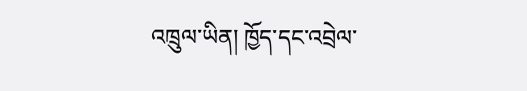འཁྲུལ་ཡིན། ཁྱོད་དང་འབྲེལ་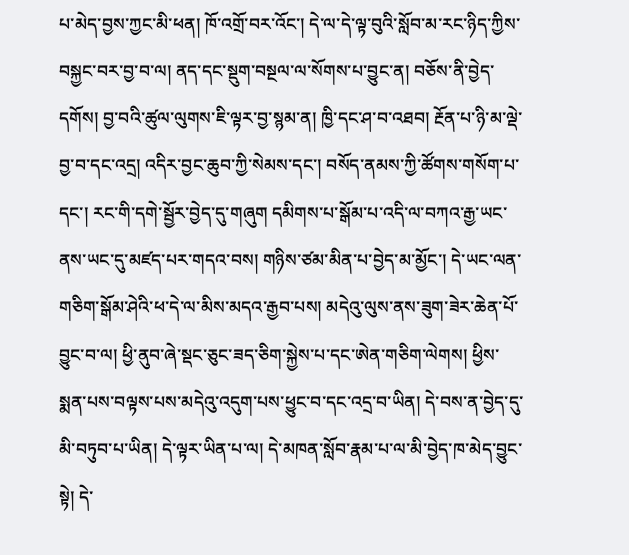པ་མེད་བྱས་ཀྱང་མི་ཕན། ཁོ་འགྲོ་བར་འོང་། དེ་ལ་དེ་ལྟ་བུའི་སློབ་མ་རང་ཉིད་ཀྱིས་བསྐྱང་བར་བྱ་བ་ལ། ནད་དང་སྡུག་བསྔལ་ལ་སོགས་པ་བྱུང་ན། བཅོས་ནི་བྱེད་དགོས། བྱ་བའི་ཚུལ་ལུགས་ཇི་ལྟར་བྱ་སྙམ་ན། ཁྱི་དང་ཤ་བ་འཐབ། རྔོན་པ་ཉི་མ་ལྡེ་བྱ་བ་དང་འདྲ། འདིར་བྱང་ཆུབ་ཀྱི་སེམས་དང་། བསོད་ནམས་ཀྱི་ཚོགས་གསོག་པ་དང་། རང་གི་དགེ་སྦྱོར་བྱེད་དུ་གཞུག དམིགས་པ་སྒོམ་པ་འདི་ལ་བཀའ་རྒྱ་ཡང་ནས་ཡང་དུ་མཛད་པར་གདའ་བས། གཉིས་ཙམ་མིན་པ་བྱེད་མ་མྱོང་། དེ་ཡང་ལན་གཅིག་སྒོམ་ཤེའི་ཕ་དེ་ལ་མིས་མདའ་རྒྱབ་པས། མདེའུ་ལུས་ནས་ཟུག་ཟེར་ཆེན་པོ་བྱུང་བ་ལ། ཕྱི་ནུབ་ཞེ་སྡང་ཅུང་ཟད་ཅིག་སྐྱེས་པ་དང་ཨེན་གཅིག་ལེགས། ཕྱིས་སྨན་པས་བལྟས་པས་མདེའུ་འདུག་པས་ཕྱུང་བ་དང་འདྲ་བ་ཡིན། དེ་བས་ན་བྱེད་དུ་མི་བཏུབ་པ་ཡིན། དེ་ལྟར་ཡིན་པ་ལ། དེ་མཁན་སློབ་རྣམ་པ་ལ་མི་བྱེད་ཁ་མེད་བྱུང་སྟེ། དེ་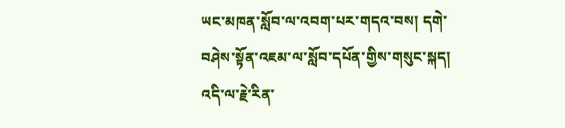ཡང་མཁན་སློབ་ལ་འབག་པར་གདའ་བས། དགེ་བཤེས་སྟོན་འཇམ་ལ་སློབ་དཔོན་གྱིས་གསུང་སྐད། འདི་ལ་རྗེ་རིན་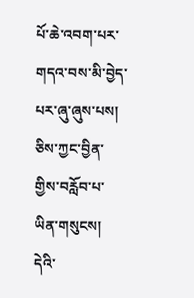པོ་ཆེ་འབག་པར་གདའ་བས་མི་བྱེད་པར་ཞུ་ཞུས་པས། ཅིས་ཀྱང་བྱིན་གྱིས་བརློབ་པ་ཡིན་གསུངས། དེའི་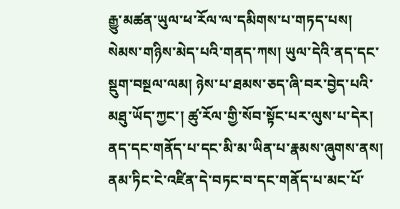རྒྱུ་མཚན་ཡུལ་ཕ་རོལ་ལ་དམིགས་པ་གཏད་པས། སེམས་གཉིས་མེད་པའི་གནད་ཀས། ཡུལ་དེའི་ནད་དང་སྡུག་བསྔལ་ལམ། ཉེས་པ་ཐམས་ཅད་ཞི་བར་བྱེད་པའི་མཐུ་ཡོད་ཀྱང་། ཚུ་རོལ་གྱི་སོབ་སྟོང་པར་ལུས་པ་དེར། ནད་དང་གནོད་པ་དང་མི་མ་ཡིན་པ་རྣམས་ཞུགས་ནས། ནམ་ཏིང་ངེ་འཛིན་དེ་བཏང་བ་དང་གནོད་པ་མང་པོ་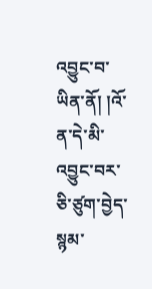འབྱུང་བ་ཡིན་ནོ། །འོ་ན་དེ་མི་འབྱུང་བར་ཅི་ཙུག་བྱེད་སྙམ་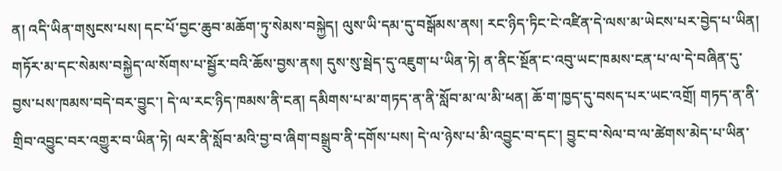ན། འདི་ཡིན་གསུངས་པས། དང་པོ་བྱང་ཆུབ་མཆོག་ཏུ་སེམས་བསྐྱེད། ལུས་ཡི་དམ་དུ་བསྒོམས་ནས། རང་ཉིད་ཏིང་ངེ་འཛིན་དེ་ལས་མ་ཡེངས་པར་བྱེད་པ་ཡིན། གཏོར་མ་དང་སེམས་བསྐྱེད་ལ་སོགས་པ་སྦྱོར་བའི་ཆོས་བྱས་ནས། དུས་སུ་སྦེད་དུ་འཇུག་པ་ཡིན་ཏེ། ན་ནིང་སྔོན་ང་འབུ་ཡང་ཁམས་ངན་པ་ལ་དེ་བཞིན་དུ་བྱས་པས་ཁམས་བདེ་བར་བྱུང་། དེ་ལ་རང་ཉིད་ཁམས་ནི་ངན། དམིགས་པ་མ་གཏད་ན་ནི་སློབ་མ་ལ་མི་ཕན། ཆོ་ག་ཁྱད་དུ་བསད་པར་ཡང་འགྲོ། གཏད་ན་ནི་གྲིབ་འབྱུང་བར་འགྱུར་བ་ཡིན་ཏེ། ལར་ནི་སློབ་མའི་བྱ་བ་ཞིག་བསྒྲུབ་ནི་དགོས་པས། དེ་ལ་ཉེས་པ་མི་འབྱུང་བ་དང་། བྱུང་བ་སེལ་བ་ལ་ཚེགས་མེད་པ་ཡིན་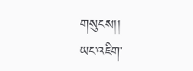གསུངས།།
ཡང་འཇིག་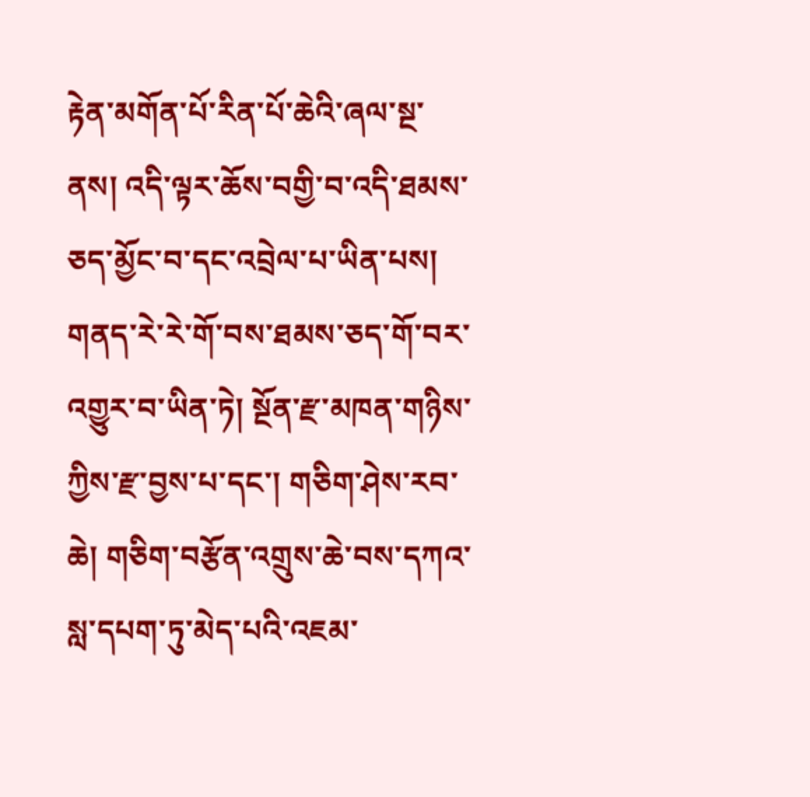རྟེན་མགོན་པོ་རིན་པོ་ཆེའི་ཞལ་སྔ་ནས། འདི་ལྟར་ཆོས་བགྱི་བ་འདི་ཐམས་ཅད་མྱོང་བ་དང་འབྲེལ་པ་ཡིན་པས། གནད་རེ་རེ་གོ་བས་ཐམས་ཅད་གོ་བར་འགྱུར་བ་ཡིན་ཏེ། སྔོན་རྫ་མཁན་གཉིས་ཀྱིས་རྫ་བྱས་པ་དང་། གཅིག་ཤེས་རབ་ཆེ། གཅིག་བརྩོན་འགྲུས་ཆེ་བས་དཀའ་སླ་དཔག་ཏུ་མེད་པའི་འཇམ་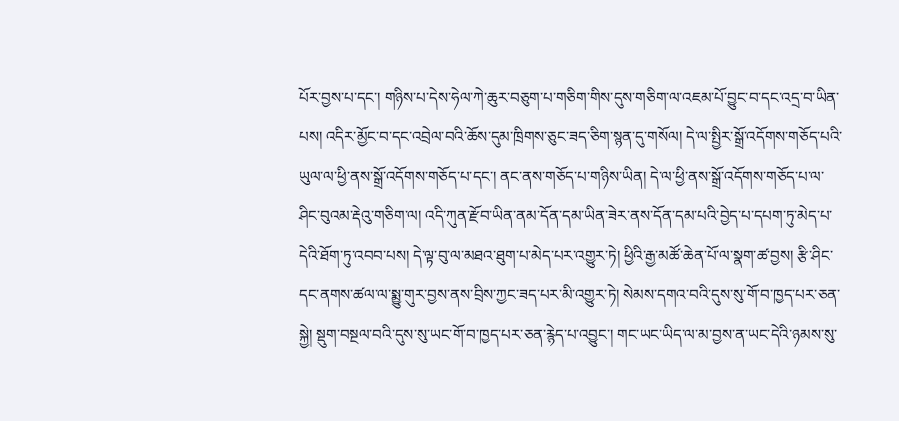པོར་བྱས་པ་དང་། གཉིས་པ་དེས་ཧེལ་ཀེ་ཆུར་བཅུག་པ་གཅིག་གིས་དུས་གཅིག་ལ་འཇམ་པོ་བྱུང་བ་དང་འདྲ་བ་ཡིན་པས། འདིར་མྱོང་བ་དང་འབྲེལ་བའི་ཆོས་དུམ་ཁྲིགས་ཅུང་ཟད་ཅིག་སྙན་དུ་གསོལ། དེ་ལ་སྤྱིར་སྒྲོ་འདོགས་གཅོད་པའི་ཡུལ་ལ་ཕྱི་ནས་སྒྲོ་འདོགས་གཅོད་པ་དང་། ནང་ནས་གཅོད་པ་གཉིས་ཡིན། དེ་ལ་ཕྱི་ནས་སྒྲོ་འདོགས་གཅོད་པ་ལ་ཤིང་བུའམ་རྡེའུ་གཅིག་ལ། འདི་ཀུན་རྫོབ་ཡིན་ནམ་དོན་དམ་ཡིན་ཟེར་ནས་དོན་དམ་པའི་བྱེད་པ་དཔག་ཏུ་མེད་པ་དེའི་ཐོག་ཏུ་འབབ་པས། དེ་ལྟ་བུ་ལ་མཐའ་ཐུག་པ་མེད་པར་འགྱུར་ཏེ། ཕྱིའི་རྒྱ་མཚོ་ཆེན་པོ་ལ་སྣག་ཚ་བྱས། རྩི་ཤིང་དང་ནགས་ཚལ་ལ་སྨྱུ་གུར་བྱས་ནས་བྲིས་ཀྱང་ཟད་པར་མི་འགྱུར་ཏེ། སེམས་དགའ་བའི་དུས་སུ་གོ་བ་ཁྱད་པར་ཅན་སྐྱེ། སྡུག་བསྔལ་བའི་དུས་སུ་ཡང་གོ་བ་ཁྱད་པར་ཅན་རྙེད་པ་འབྱུང་། གང་ཡང་ཡིད་ལ་མ་བྱས་ན་ཡང་དེའི་ཉམས་སུ་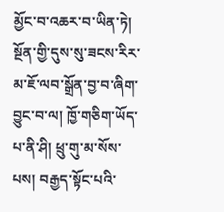མྱོང་བ་འཆར་བ་ཡིན་ཏེ། སྔོན་གྱི་དུས་སུ་ཟངས་རིར་མ་ཇོ་ལབ་སྒྲོན་བྱ་བ་ཞིག་བྱུང་བ་ལ། ཁྱོ་གཅིག་ཡོད་པ་ནི་ཤི། ཕྲུ་གུ་མ་སོས་པས། བརྒྱད་སྟོང་པའི་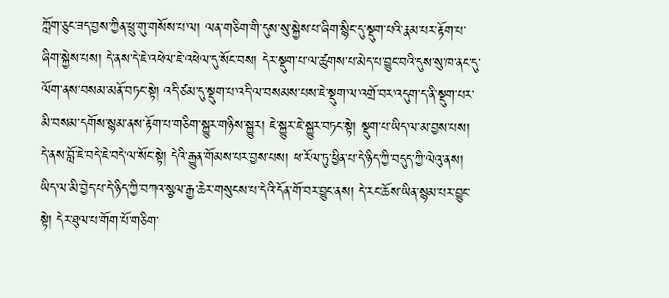ཀློག་ཅུང་ཟད་བྱས་ཀྱིན་ཕྲུ་གུ་གསོས་པ་ལ། ལན་གཅིག་གི་དུས་སུ་སྐྱེས་པ་ཞིག་སྙིང་དུ་སྡུག་པའི་རྣམ་པར་རྟོག་པ་ཞིག་སྐྱེས་པས། དེ་ནས་དེ་ཇེ་འཕེལ་ཇེ་འཕེལ་དུ་སོང་བས། དེར་སྡུག་པ་ལ་ཚུགས་པ་མེད་པ་བྱུང་བའི་དུས་སུ་ཁ་ནང་དུ་ལོག་ནས་བསམ་མནོ་བཏང་སྟེ། འདི་ཙམ་དུ་སྡུག་པ་འདི་ལ་བསམས་པས་ཇེ་སྡུག་ལ་འགྲོ་བར་འདུག་ད་ནི་སྡུག་པར་མི་བསམ་དགོས་སྙམ་ནས་རྟོག་པ་གཅིག་སྐྱུར་གཉིས་སྐྱུར། ཇེ་སྐྱུར་ཇེ་སྐྱུར་བཏང་སྟེ། སྡུག་པ་ཡིད་ལ་མ་བྱས་པས། དེ་ནས་བློ་ཇེ་བདེ་ཇེ་བདེ་ལ་སོང་སྟེ། དེའི་རྒྱུན་གོམས་པར་བྱས་པས། ཕ་རོལ་ཏུ་ཕྱིན་པ་དེ་ཉིད་ཀྱི་བདུད་ཀྱི་ལེའུ་ནས། ཡིད་ལ་མི་བྱེད་པ་དེ་ཉིད་ཀྱི་བཀའ་སྩལ་རྒྱ་ཆེར་གསུངས་པ་དེའི་དོན་གོ་བར་བྱུང་ནས། དེ་རང་ཆོས་ཡིན་སྙམ་པར་བྱུང་སྟེ། དེར་ཐུལ་པ་གོག་པོ་གཅིག་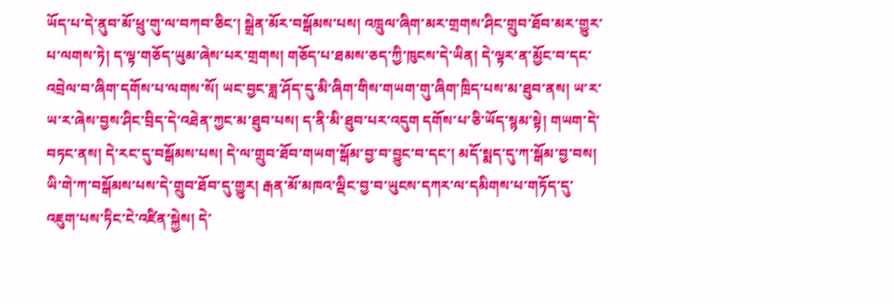ཡོད་པ་དེ་ནུབ་མོ་ཕྲུ་གུ་ལ་བཀབ་ཅིང་། སྒྲེན་མོར་བསྒོམས་པས། འཁྲུལ་ཞིག་མར་གྲགས་ཤིང་གྲུབ་ཐོབ་མར་གྱུར་པ་ལགས་ཏེ། ད་ལྟ་གཅོད་ཡུམ་ཞེས་པར་གྲགས། གཅོད་པ་ཐམས་ཅད་ཀྱི་ཁུངས་དེ་ཡིན། དེ་ལྟར་ན་མྱོང་བ་དང་འབྲེལ་བ་ཞིག་དགོས་པ་ལགས་སོ། ཡང་བྱང་ཟླ་ཤོད་དུ་མི་ཞིག་གིས་གཡག་གུ་ཞིག་ཁྲིད་པས་མ་ཐུབ་ནས། ཡ་ར་ཡ་ར་ཞེས་བྱས་ཤིང་བྲིད་དེ་འཐེན་ཀྱང་མ་ཐུབ་པས། ད་ནི་མི་ཐུབ་པར་འདུག དགོས་པ་ཅི་ཡོད་སྙམ་སྟེ། གཡག་དེ་བཏང་ནས། དེ་རང་དུ་བསྒོམས་པས། དེ་ལ་གྲུབ་ཐོབ་གཡག་སྒོམ་བྱ་བ་བྱུང་བ་དང་། མདོ་སྨད་དུ་ཀ་སྒོམ་བྱ་བས། ཡི་གེ་ཀ་བསྒོམས་པས་དེ་གྲུབ་ཐོབ་དུ་གྱུར། རྒན་མོ་མཁའ་ལྡིང་བྱ་བ་ཡུངས་དཀར་ལ་དམིགས་པ་གཏོད་དུ་འཇུག་པས་ཏིང་ངེ་འཛིན་སྐྱེས། དེ་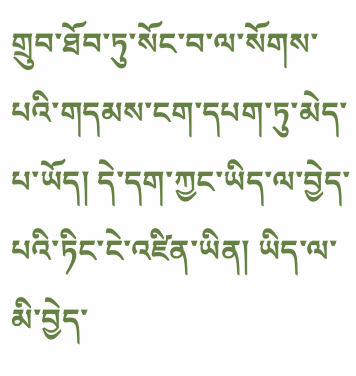གྲུབ་ཐོབ་ཏུ་སོང་བ་ལ་སོགས་པའི་གདམས་ངག་དཔག་ཏུ་མེད་པ་ཡོད། དེ་དག་ཀྱང་ཡིད་ལ་བྱེད་པའི་ཏིང་ངེ་འཛིན་ཡིན། ཡིད་ལ་མི་བྱེད་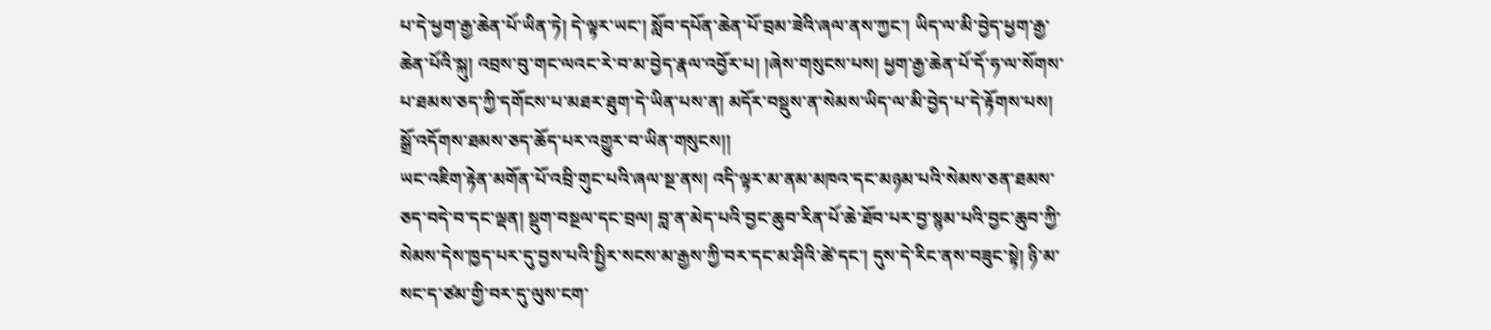པ་དེ་ཕྱག་རྒྱ་ཆེན་པོ་ཡིན་ཏེ། དེ་ལྟར་ཡང་། སློབ་དཔོན་ཆེན་པོ་བྲམ་ཟེའི་ཞལ་ནས་ཀྱང་། ཡིད་ལ་མི་བྱེད་ཕྱག་རྒྱ་ཆེན་པོའི་སྐུ། འབྲས་བུ་གང་ལའང་རེ་བ་མ་བྱེད་རྣལ་འབྱོར་པ། །ཞེས་གསུངས་པས། ཕྱག་རྒྱ་ཆེན་པོ་དོ་ཧ་ལ་སོགས་པ་ཐམས་ཅད་ཀྱི་དགོངས་པ་མཐར་ཐུག་དེ་ཡིན་པས་ན། མདོར་བསྡུས་ན་སེམས་ཡིད་ལ་མི་བྱེད་པ་དེ་རྟོགས་པས། སྒྲོ་འདོགས་ཐམས་ཅད་ཆོད་པར་འགྱུར་བ་ཡིན་གསུངས།།
ཡང་འཇིག་རྟེན་མགོན་པོ་འབྲི་གུང་པའི་ཞལ་སྔ་ནས། འདི་ལྟར་མ་ནམ་མཁའ་དང་མཉམ་པའི་སེམས་ཅན་ཐམས་ཅད་བདེ་བ་དང་ལྡན། སྡུག་བསྔལ་དང་བྲལ། བླ་ན་མེད་པའི་བྱང་ཆུབ་རིན་པོ་ཆེ་ཐོབ་པར་བྱ་སྙམ་པའི་བྱང་ཆུབ་ཀྱི་སེམས་དེས་ཁྱད་པར་དུ་བྱས་པའི་སྤྱིར་སངས་མ་རྒྱས་ཀྱི་བར་དང་མ་ཤིའི་ཚེ་དང་། དུས་དེ་རིང་ནས་བཟུང་སྟེ། ཉི་མ་སང་ད་ཙམ་གྱི་བར་དུ་ལུས་ངག་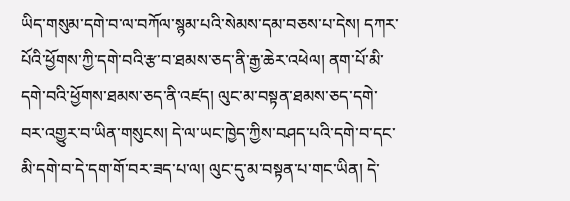ཡིད་གསུམ་དགེ་བ་ལ་བཀོལ་སྙམ་པའི་སེམས་དམ་བཅས་པ་དེས། དཀར་པོའི་ཕྱོགས་ཀྱི་དགེ་བའི་རྩ་བ་ཐམས་ཅད་ནི་རྒྱ་ཆེར་འཕེལ། ནག་པོ་མི་དགེ་བའི་ཕྱོགས་ཐམས་ཅད་ནི་འཛད། ལུང་མ་བསྟན་ཐམས་ཅད་དགེ་བར་འགྱུར་བ་ཡིན་གསུངས། དེ་ལ་ཡང་ཁྱེད་ཀྱིས་བཤད་པའི་དགེ་བ་དང་མི་དགེ་བ་དེ་དག་གོ་བར་ཟད་པ་ལ། ལུང་དུ་མ་བསྟན་པ་གང་ཡིན། དེ་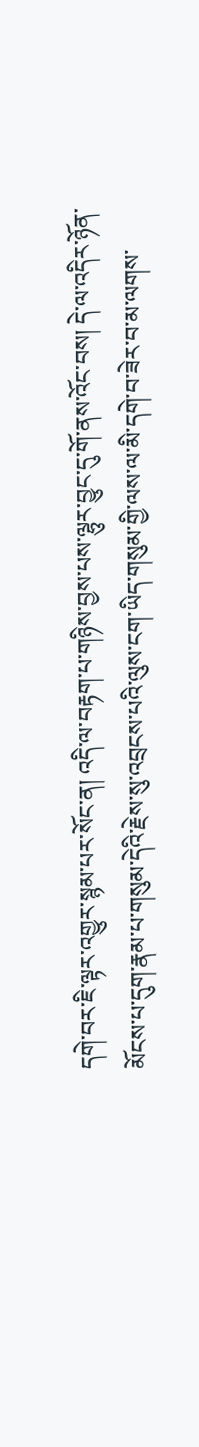དགེ་བར་ཇི་ལྟར་འགྱུར་སྙམ་པར་སོང་ན། འདི་ལ་བརྟག་པ་གཉིས་བྱས་པས་ལྷུར་བྱུང་དུ་གོ་ནས་འོང་བས། དེ་ལ་འདིར་ཉོན་མོངས་པ་དུག་རྣམ་པ་གསུམ་དེའི་རྗེས་སུ་འབྲངས་པའི་ལུས་ངག་ཡིད་གསུམ་གྱི་ལས་ལ་མི་དགེ་བ་ཟེར་བ་མ་ལགས་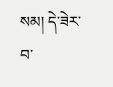སམ། དེ་ཟེར་བ་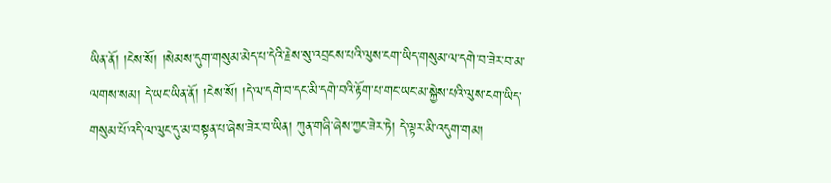ཡིན་ནོ། །ངེས་སོ། །སེམས་དུག་གསུམ་མེད་པ་དེའི་རྗེས་སུ་འབྲངས་པའི་ལུས་ངག་ཡིད་གསུམ་ལ་དགེ་བ་ཟེར་བ་མ་ལགས་སམ། དེ་ཡང་ཡིན་ནོ། །ངེས་སོ། །དེ་ལ་དགེ་བ་དང་མི་དགེ་བའི་རྟོག་པ་གང་ཡང་མ་སྐྱེས་པའི་ལུས་ངག་ཡིད་གསུམ་པོ་འདི་ལ་ལུང་དུ་མ་བསྟན་པ་ཞེས་ཟེར་བ་ཡིན། ཀུན་གཞི་ཞེས་ཀྱང་ཟེར་ཏེ། དེ་ལྟར་མི་འདུག་གམ།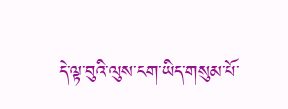དེ་ལྟ་བུའི་ལུས་ངག་ཡིད་གསུམ་པོ་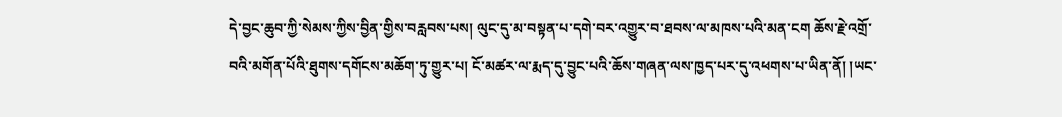དེ་བྱང་ཆུབ་ཀྱི་སེམས་ཀྱིས་བྱིན་གྱིས་བརླབས་པས། ལུང་དུ་མ་བསྟན་པ་དགེ་བར་འགྱུར་བ་ཐབས་ལ་མཁས་པའི་མན་ངག ཆོས་རྗེ་འགྲོ་བའི་མགོན་པོའི་ཐུགས་དགོངས་མཆོག་ཏུ་གྱུར་པ། ངོ་མཚར་ལ་རྨད་དུ་བྱུང་པའི་ཆོས་གཞན་ལས་ཁྱད་པར་དུ་འཕགས་པ་ཡིན་ནོ། །ཡང་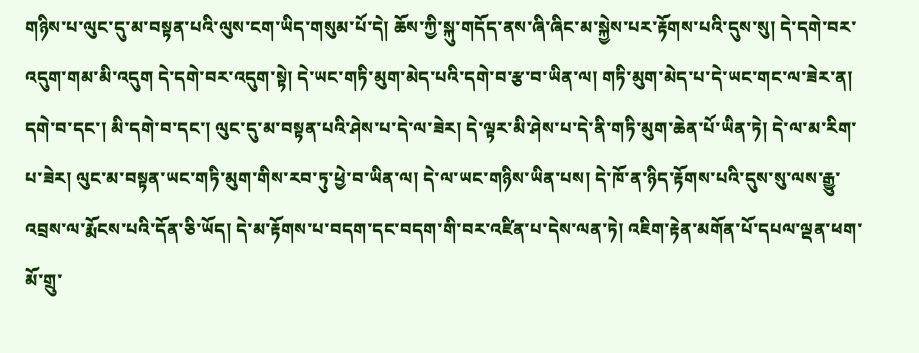གཉིས་པ་ལུང་དུ་མ་བསྟན་པའི་ལུས་ངག་ཡིད་གསུམ་པོ་དེ། ཆོས་ཀྱི་སྐུ་གདོད་ནས་ཞི་ཞིང་མ་སྐྱེས་པར་རྟོགས་པའི་དུས་སུ། དེ་དགེ་བར་འདུག་གམ་མི་འདུག དེ་དགེ་བར་འདུག་སྟེ། དེ་ཡང་གཏི་མུག་མེད་པའི་དགེ་བ་རྩ་བ་ཡིན་ལ། གཏི་མུག་མེད་པ་དེ་ཡང་གང་ལ་ཟེར་ན། དགེ་བ་དང་། མི་དགེ་བ་དང་། ལུང་དུ་མ་བསྟན་པའི་ཤེས་པ་དེ་ལ་ཟེར། དེ་ལྟར་མི་ཤེས་པ་དེ་ནི་གཏི་མུག་ཆེན་པོ་ཡིན་ཏེ། དེ་ལ་མ་རིག་པ་ཟེར། ལུང་མ་བསྟན་ཡང་གཏི་མུག་གིས་རབ་ཏུ་ཕྱེ་བ་ཡིན་ལ། དེ་ལ་ཡང་གཉིས་ཡིན་པས། དེ་ཁོ་ན་ཉིད་རྟོགས་པའི་དུས་སུ་ལས་རྒྱུ་འབྲས་ལ་རྨོངས་པའི་དོན་ཅི་ཡོད། དེ་མ་རྟོགས་པ་བདག་དང་བདག་གི་བར་འཛིན་པ་དེས་ལན་ཏེ། འཇིག་རྟེན་མགོན་པོ་དཔལ་ལྡན་ཕག་མོ་གྲུ་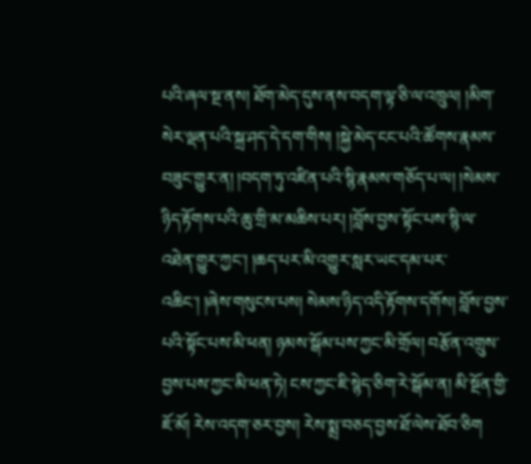པའི་ཞལ་སྔ་ནས། ཐོག་མེད་དུས་ནས་བདག་ལྟ་ཅི་ལ་འཁྲུལ། །མིག་སེར་ལྡན་པའི་སྐྲ་ཤད་དེ་དག་གིས། །སྐྱེ་མེད་ངང་པའི་ཚོགས་རྣམས་བཟུང་གྱུར་ན། །བདག་ཏུ་འཛིན་པའི་སྙི་རྣམས་གཅོད་པ་ལ། །སེམས་ཉིད་རྟོགས་པའི་ཆུ་གྲི་མ་མཆིས་པར། །བློས་བྱས་སྟོང་པས་སྙི་ལ་འཐེན་གྱུར་ཀྱང་། །ཆད་པར་མི་འགྱུར་སླར་ཡང་དམ་པར་འཆིང་། །ཞེས་གསུངས་པས། སེམས་ཉིད་འདི་རྟོགས་དགོས། བློས་བྱས་པའི་སྟོང་པས་མི་ཕན། ཉམས་སྒོམ་པས་ཀྱང་མི་གྲོལ། བརྩོན་འགྲུས་བྱས་པས་ཀྱང་མི་ཕན་ཏེ། ངས་ཀྱང་ཇི་སྙེད་ཅིག་རེ་སྒོམ་ན། མི་སྔོན་གྱི་ཇོ་མོ། རེས་འདག་ཅར་བྱས། རེས་སྨྲ་བཅད་བྱས་ཐོ་ལེས་ཐོབ་ཅིག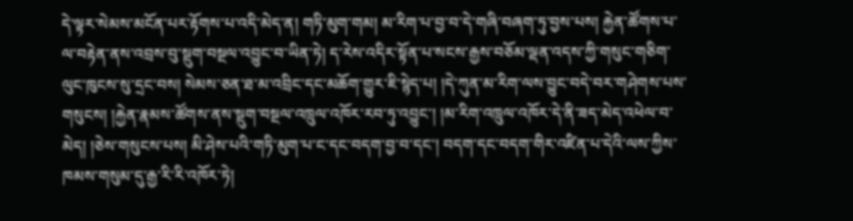དེ་ལྟར་སེམས་མངོན་པར་རྟོགས་པ་འདི་མེད་ན། གཏི་མུག་གམ། མ་རིག་པ་བྱ་བ་དེ་གཞི་བཞག་ཏུ་བྱས་པས། རྐྱེན་ཚོགས་པ་ལ་བརྟེན་ནས་འབྲས་བུ་སྡུག་བསྔལ་འབྱུང་བ་ཡིན་ཏེ། ད་རེས་འདིར་སྟོན་པ་སངས་རྒྱས་བཅོམ་ལྡན་འདས་ཀྱི་གསུང་གཅིག་ལུང་ཁུངས་སུ་དྲང་བས། སེམས་ཅན་ཐ་མ་འབྲིང་དང་མཆོག་གྱུར་ཇི་སྙེད་པ། །དེ་ཀུན་མ་རིག་ལས་བྱུང་བདེ་བར་གཤེགས་པས་གསུངས། །རྐྱེན་རྣམས་ཚོགས་ནས་སྡུག་བསྔལ་འཁྲུལ་འཁོར་རབ་ཏུ་འབྱུང་། །མ་རིག་འཁྲུལ་འཁོར་དེ་ནི་ཟད་མེད་འཕེལ་བ་མེད། །ཅེས་གསུངས་པས། མི་ཤེས་པའི་གཏི་མུག་པ་ང་དང་བདག་བྱ་བ་དང་། བདག་དང་བདག་གིར་འཛིན་པ་དེའི་ལས་ཀྱིས་ཁམས་གསུམ་དུ་རྒྱ་རི་རི་འཁོར་ཏེ།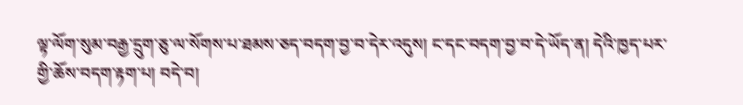ལྟ་ལོག་སུམ་བརྒྱ་དྲུག་ཅུ་ལ་སོགས་པ་ཐམས་ཅད་བདག་བྱ་བ་དེར་འདུས། ང་དང་བདག་བྱ་བ་དེ་ཡོད་ན། དེའི་ཁྱད་པར་གྱི་ཆོས་བདག་རྟག་པ། བདེ་བ།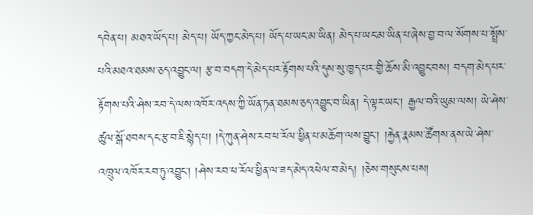དབེན་པ། མཐའ་ཡོད་པ། མེད་པ། ཡོད་ཀྱང་མེད་པ། ཡོད་པ་ཡང་མ་ཡིན། མེད་པ་ཡང་མ་ཡིན་པ་ཞེས་བྱ་བ་ལ་སོགས་པ་སྤྲོས་པའི་མཐའ་ཐམས་ཅད་འབྱུང་ལ། རྩ་བ་བདག་དེ་མེད་པར་རྟོགས་པའི་དུས་སུ་ཁྱད་པར་གྱི་ཆོས་མི་འབྱུང་བས། བདག་མེད་པར་རྟོགས་པའི་ཤེས་རབ་དེ་ལས་འཁོར་འདས་ཀྱི་ཡོན་ཏན་ཐམས་ཅད་འབྱུང་བ་ཡིན། དེ་ལྟར་ཡང་། རྒྱལ་བའི་ཡུམ་ལས། ཡེ་ཤེས་ཚུལ་སྒོ་ཐབས་དང་རྩ་བ་ཇི་སྙེད་པ། །དེ་ཀུན་ཤེས་རབ་ཕ་རོལ་ཕྱིན་པ་མཆོག་ལས་བྱུང་། །རྐྱེན་རྣམས་ཚོགས་ནས་ཡེ་ཤེས་འཁྲུལ་འཁོར་རབ་ཏུ་འབྱུང་། །ཤེས་རབ་ཕ་རོལ་ཕྱིན་ལ་ཟད་མེད་འཕེལ་བ་མེད། །ཅེས་གསུངས་པས།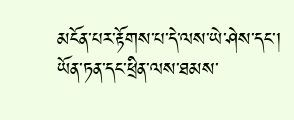མངོན་པར་རྟོགས་པ་དེ་ལས་ཡེ་ཤེས་དང་། ཡོན་ཏན་དང་ཕྲིན་ལས་ཐམས་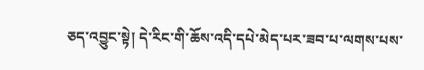ཅད་འབྱུང་སྟེ། དེ་རིང་གི་ཆོས་འདི་དཔེ་མེད་པར་ཟབ་པ་ལགས་པས་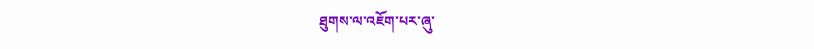ཐུགས་ལ་འཇོག་པར་ཞུ་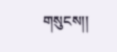གསུངས།།